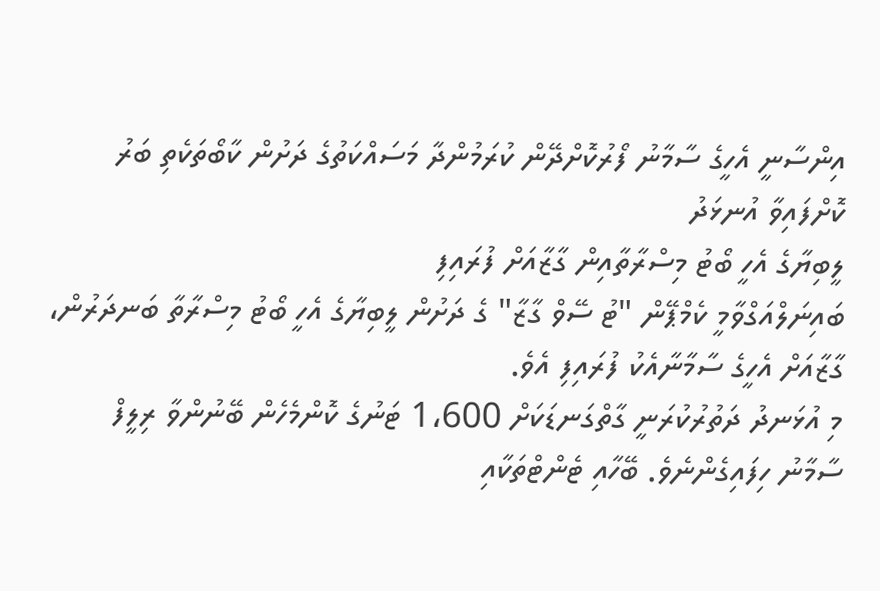އިންސާނީ އެހީގެ ސާމާނު ފޯރުކޮށްދޭން ކުރަމުންދާ މަސައްކަތުގެ ދަށުން ކާބޯތަކެތި ބަރު ކޮށްފައިވާ އުނޅަދު
ލީބިޔާގެ އެހީ ބޯޓު މިސްރާތާއިން ގާޒާއަށް ފުރައިފި
ބައިނަލްއަގްވާމީ ކެމްޕޭން "ޓު ސޭވް ގާޒާ" ގެ ދަށުން ލީބިޔާގެ އެހީ ބޯޓު މިސްރާތާ ބަނދަރުން، ގާޒާއަށް އެހީގެ ސާމާނާއެކު ފުރައިފި އެވެ.
މި އުޅަނދު ދަތުރުކުރަނީ ގާތްގަނޑަކަށް 1،600 ޓަނުގެ ކޮންމެހެން ބޭނުންވާ ރިލީފް ސާމާނު ހިފައިގެންނެވެ. ބޭހާއި ޓެންޓްތަކާއި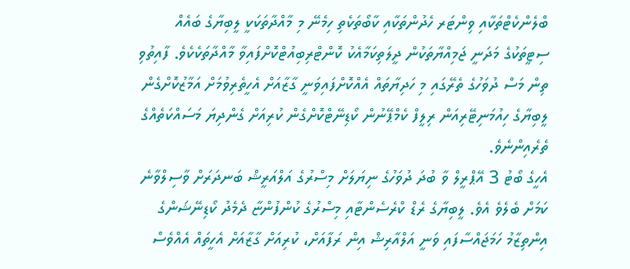ބްލެންކެޓްތަކާއި ވިންޓަރ ހެދުންތަކާއި ކާބޯތަކެތި ހިމެނޭ މި މާއްދާތަކަކީ ލީބިޔާގެ ބައެއް ސިޓީތަކުގެ މަދަނީ ޖަމިއްޔާތަކުން ދީލަތިކަމާއެކު ކޮންޓްރިބިއުޓްކޮށްފައިވާ މާއްދާތަކެކެވެ. ފާއިތުވި ތިން މަސް ދުވަހުގެ ތެރޭގައި މި ހަދިޔާތައް އެއްކޮށްފައިވަނީ ގާޒާއަށް އެހީތެރިވުމަށް އަމާޒުކޮށްގެން ލީބިޔާގެ ހިއުމަނިޓޭރިއަން ރިލީފް ކެމްޕޭނުން ކޯޑިނޭޓްކޮށްގެން ކުރިއަށް ގެންދިޔަ މަސައްކަތެއްގެ ތެރެއިންނެވެ.
އެހީގެ ބޯޓު 3 އޭޕްރީލް ވާ ބުދަ ދުވަހުގެ ނިޔަލަށް މިސްރުގެ އަލްއަރީޝް ބަނދަރަށް ވާސިލްވާނެ ކަމަށް ބެލެވެ އެވެ. ލީބިޔާގެ ރެޑް ކްރެސެންޓާއި މިސްރުގެ ކުންފުންޏާ ދެމެދު ކޯޑިނޭޝަންގެ އިންތިޒާމު ހަމަޖައްސާފައި ވަނީ އަލްއާރިޝް އިން ރަފާއަށް، ކުރިއަށް ގާޒާއަށް އެހީތައް އެއްވެސް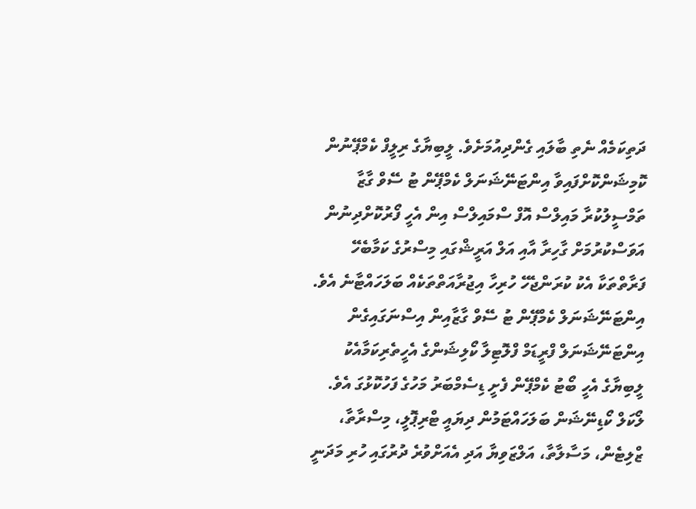ދަތިކަމެއް ނެތި ބާލައި ގެންދިއުމަށެވެ. ލީބިޔާގެ ރިލީފް ކެމްޕޭނުން ކޮމިޝަންކޮށްފައިވާ އިންޓަނޭޝަނަލް ކެމްޕޭން ޓު ސޭވް ގާޒާ ތަމްސީލުކުރާ މައިލްސް އޮފް ސްމައިލްސް އިން އެހީ ފޯރުކޮށްދިނުން އަވަސްކުރުމަށް ގާހިރާ އާއި އަލް އަރީޝްގައި މިސްރުގެ ކަމާބެހޭ ފަރާތްތަކާ އެކު ކުރަންޖެހޭ ހުރިހާ އިޖުރާއަތްތަކެއް ބަލަހައްޓާނެ އެވެ.
އިންޓަނޭޝަނަލް ކެމްޕޭން ޓު ސޭވް ގާޒާއިން އިސްނަގައިގެން އިންޓަނޭޝަނަލް ފްރީޑަމް ފްލޮޓިލާ ކޯލިޝަންގެ އެހީތެރިކަމާއެކު ލީބިޔާގެ އެހީ ބޯޓު ކެމްޕޭން ފެށީ ޑިސެމްބަރު މަހުގެ ފަހުކޮޅުގަ އެވެ. ލޯކަލް ކޯޑިނޭޝަން ބަލަހައްޓަމުން ދިޔައީ ޓްރިޕޮލީ، މިސްރާތާ، ޒްލިޓެން، މަސާލާތާ، އަލްޒަވިޔާ އަދި އެއަށްވުރެ ދުރުގައި ހުރި މަދަނީ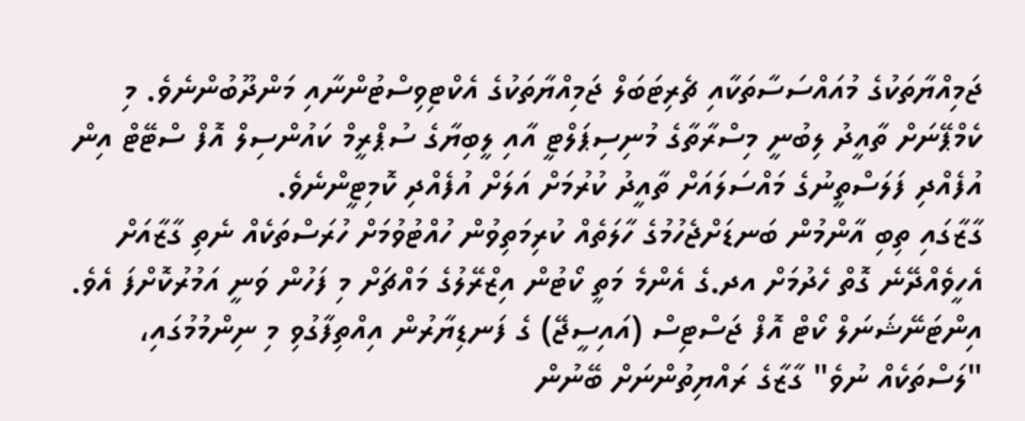ޖަމިއްޔާތަކުގެ މުއައްސަސާތަކާއި ޗެރިޓަބަލް ޖަމިއްޔާތަކުގެ އެކްޓިވިސްޓުންނާއި މަންދޫބުންނެވެ. މި ކެމްޕޭނަށް ތާއީދު ލިބުނީ މިސްރާތާގެ މުނިސިޕަލްޓީ އާއި ލީބިޔާގެ ސުޕްރީމް ކައުންސިލް އޮފް ސްޓޭޓް އިން އުފެއްދި ފަލަސްތީނުގެ މައްސަލައަށް ތާއީދު ކުރުމަށް އަލަށް އުފެއްދި ކޮމިޓީންނެވެ.
ގާޒާގައި ތިބި އާންމުން ބަނޑަށްޖެހުމުގެ ހާލަތެއް ކުރިމަތިވުން ހުއްޓުވުމަށް ހުރަސްތަކެއް ނެތި ގާޒާއަށް އެހީވެއްދޭނެ ގޮތް ހެދުމަށް އދ.ގެ އެންމެ މަތީ ކޯޓުން އިޒްރޭލުގެ މައްޗަށް މި ފަހުން ވަނީ އަމުރުކޮށްފަ އެވެ.
އިންޓަނޭޝަނަލް ކޯޓް އޮފް ޖަސްޓިސް (އައިސީޖޭ) ގެ ފަނޑިޔާރުން އިއްތިފާގުވި މި ނިންމުމުގައި، "ލަސްތަކެއް ނުވެ" ގާޒާގެ ރައްޔިތުންނަށް ބޭނުން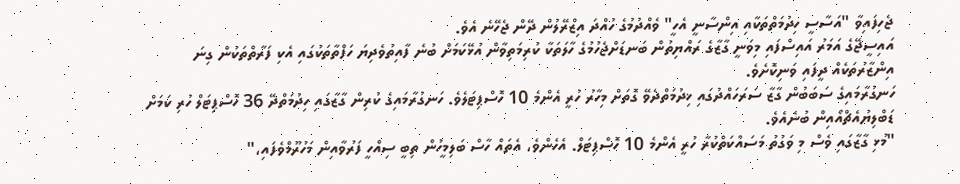ޖެހިފައިވާ "އަސާސީ ހިދުމަތްތަކާއި އިންސާނީ އެހީ" ވެއްދުމުގެ ހުއްދަ އިޒްރޭލުން ދޭން ޖެހޭނެ އެވެ.
އައިސީޖޭގެ އަމަރު އައިސްފައި މިވަނީ ގާޒާގެ ރައްޔިތުން ބަނޑަށްޖެހުމުގެ ހާލަތަކާ ކުރިމަތިވާން އުޅޭކަމަށް ބުނެ ފާއިތުވެދިޔަ ހަފްތާތަކުގައި އެކި ފަރާތްތަކުން ގިނަ އިންޒާރުތަކެއް ދީފައި ވަނިކޮށެވެ.
ހަނގުރާމައިގެ ސަބަބުން ގާޒާ ސަރަހައްދުގައި ޚިދުމަތްދެވޭ ގޮތަށް މިހާރު ހުރީ އެންމެ 10 ހޮސްޕިޓަލެވެ. ހަނގުރާމައިގެ ކުރިން ގާޒާގައި ހިދުމަތްދޭ 36 ހޮސްޕިޓަލް ހުރި ކަމަށް ޑަބްލިޔުއެޗްއޯއިން ބުނެއެވެ.
"މުޅި ގާޒާގައި ވެސް މި ވަގުތު މަސައްކަތްކުރާ ހުރީ އެންމެ 10 ހޮސްޕިޓަލް. އެހެންވެ، އެތައް ހާސް ބަލިމީހުން ތިބީ ސިއްހީ ފަރުވާއިން މަހުރޫމްވެފައި،"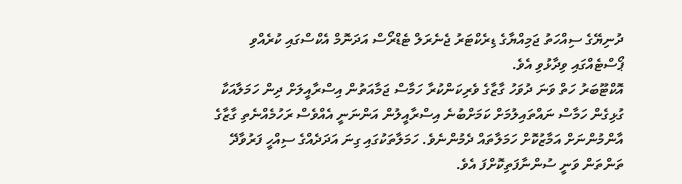ދުނިޔޭގެ ސިއްހަތު ޖަމިއްޔާގެ ޑިރެކްޓަރު ޖެނެރަލް ޓެޑްރޯސް އަދަނޮމް އެކްސްގައި ކުރެއްވި ޕޯސްޓެއްގައި ވިދާޅުވި އެވެ.
އޮކްޓޫބަރު ހަތް ވަނަ ދުވަހު ގާޒާގެ ވެރިކަންކުރާ ހަމާސް ޖަމާއަތުން އިސްރާއީލަށް ދިން ހަމަލާއަކާ ގުޅިގެން ހަމާސް ނައްތައިލުމަށް ކަމަށްބުނެ އިސްރާއީލުން އަންނަނީ އެއްވެސް ރަހުމެއްނެތި ގާޒާގެ އާންމުންނަށް އަމާޒުކޮށް ހަމަލާތައް ދެމުންނެވެ. ހަމަލާތަކުގައި ގިނަ އަދަދެއްގެ ސިއްހީ ފަރުވާދޭ ތަންތަން ވަނީ ސުންނާފަތިކޮށްފަ އެވެ.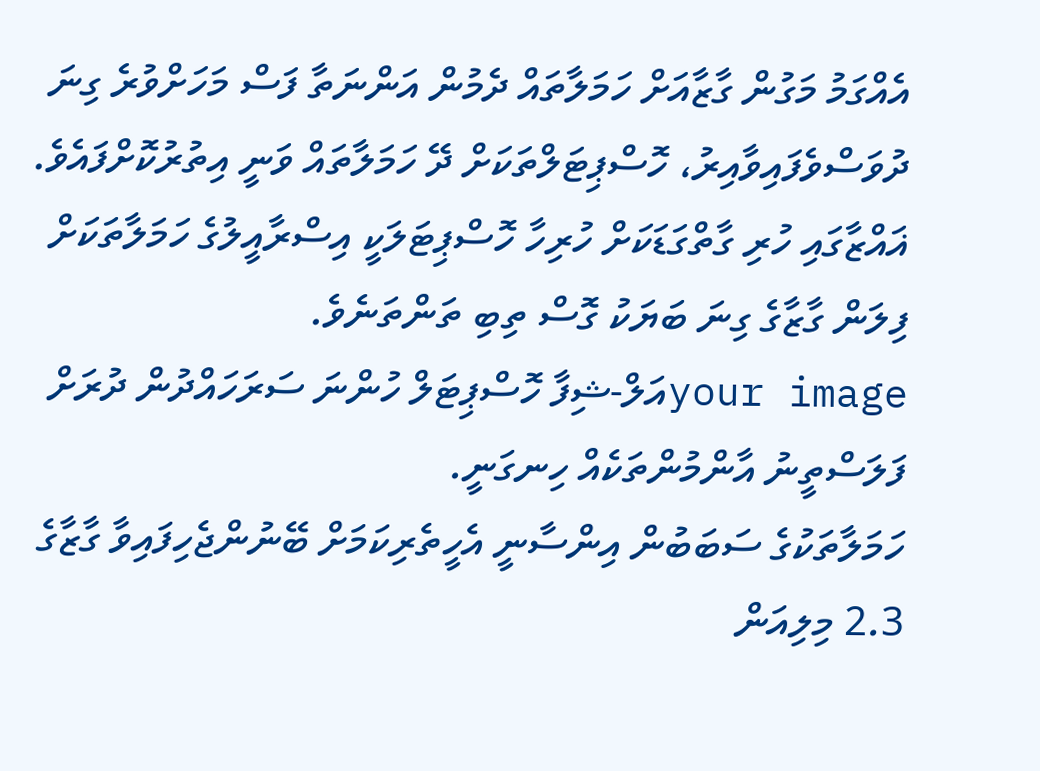އެއްގަމު މަގުން ގާޒާއަށް ހަމަލާތައް ދެމުން އަންނަތާ ފަސް މަހަށްވުރެ ގިނަ ދުވަސްވެފައިވާއިރު، ހޮސްޕިޓަލްތަކަށް ދޭ ހަމަލާތައް ވަނީ އިތުރުކޮށްފައެވެ. ޣައްޒާގައި ހުރި ގާތްގަޑަކަށް ހުރިހާ ހޮސްޕިޓަލަކީ އިސްރާއީލުގެ ހަމަލާތަކަށް ފިލަން ގާޒާގެ ގިނަ ބަޔަކު ގޮސް ތިބި ތަންތަނެވެ.
your imageއަލް-ޝިފާ ހޮސްޕިޓަލް ހުންނަ ސަރަހައްދުން ދުރަށް ފަލަސްތީނު އާންމުންތަކެއް ހިނގަނީ.
ހަމަލާތަކުގެ ސަބަބުން އިންސާނީ އެހީތެރިކަމަށް ބޭނުންޖެހިފައިވާ ގާޒާގެ 2.3 މިލިއަން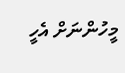މީހުންނަށް އެހީ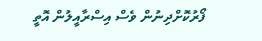ފޯރުކޮށްދިނުން ވެސް އިސްރާއީލުން އޮތީ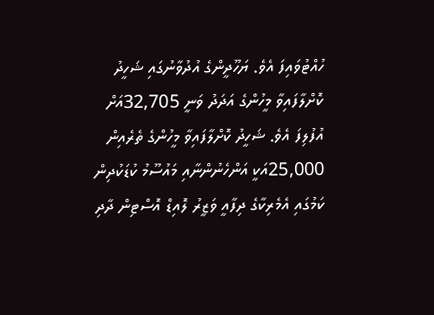ހުއްޓުވައިފަ އެވެ. ޔަހޫދީންގެ އުދުވާނުގައި ޝަހީދު ކޮށްލާފައިވާ މީހުންގެ އަދަދު ވަނީ 32,705އަށް އުފުލިފަ އެވެ. ޝަހީދު ކޮށްލާފައިވާ މީހުންގެ ތެރެއިން 25,000އަކީ އަންހެނުންނާއި މައުސޫމު ކުޑަކުދިން ކަމުގައި އެމެރިކާގެ ދިފާއީ ވަޒީރު ލޮއިޑް އޮސްޓިން ދާދި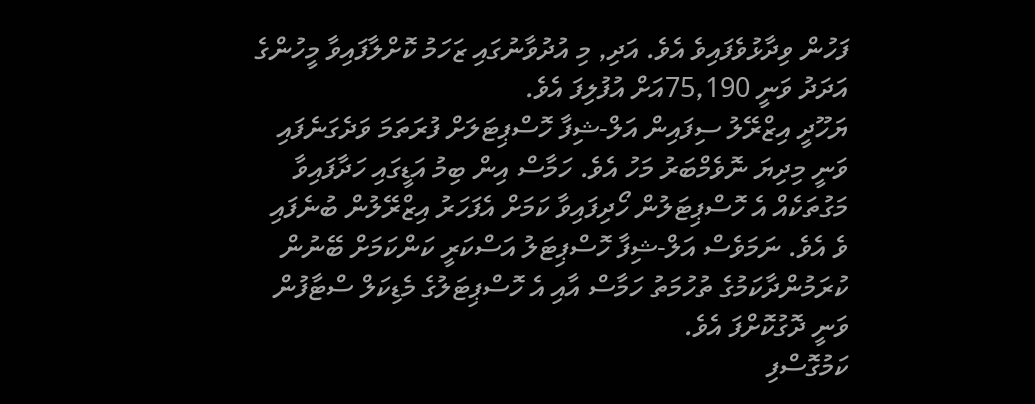ފަހުން ވިދާޅުވެފައިވެ އެވެ. އަދި, މި އުދުވާނުގައި ޒަހަމު ކޮށްލާފައިވާ މީހުންގެ އަދަދު ވަނީ 75,190އަށް އުފުލިފަ އެވެ.
ޔަހޫދީ އިޒްރޭލު ސިފައިން އަލް-ޝިފާ ހޮސްޕިޓަލަށް ފުރަތަމަ ވަދެގަނެފައި ވަނީ މިދިޔަ ނޮވެމްބަރު މަހު އެވެ. ހަމާސް އިން ބިމު އަޑީގައި ހަދާފައިވާ މަގުތަކެއް އެ ހޮސްޕިޓަލުން ހޯދިފައިވާ ކަމަށް އެފަހަރު އިޒްރޭލުން ބުނެފައި ވެ އެވެ. ނަމަވެސް އަލް-ޝިފާ ހޮސްޕިޓަލު އަސްކަރީ ކަންކަމަށް ބޭނުން ކުރަމުންދާކަމުގެ ތުހުމަތު ހަމާސް އާއި އެ ހޮސްޕިޓަލުގެ މެޑިކަލް ސްޓާފުން ވަނީ ދޮގުކޮށްފަ އެވެ.
ކަމުގޮސްފި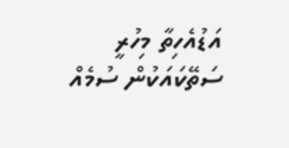އަޑުއެހިތާ މިހުރީ
ސަތޭކައަކުން ސުމެއް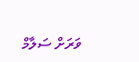ވަރަށް ސަލާމް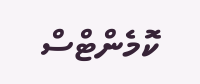ކޮމެންޓްސް